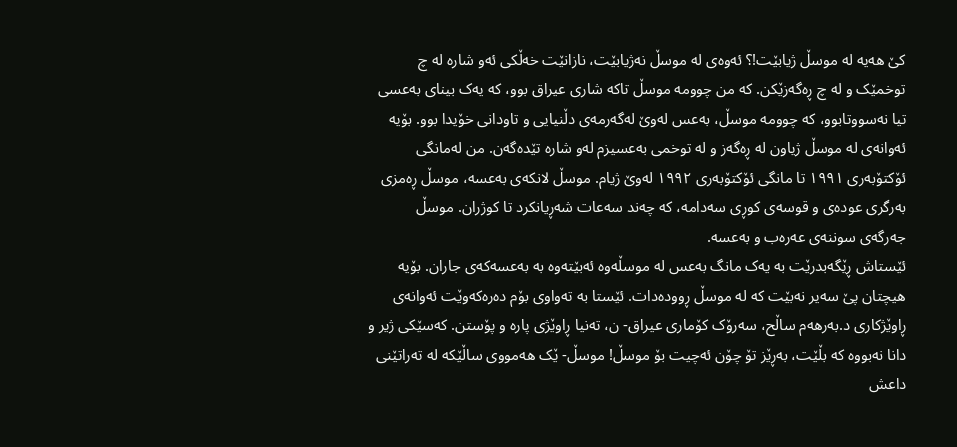کێ ھەیە لە موسڵ ژیابێت!؟ ئەوەی لە موسڵ نەژیابێت، نازانێت خەڵکی ئەو شارە لە چ توخمێک و لە چ ڕەگەزێکن. کە من چوومە موسڵ تاکە شاری عیراق بوو، کە یەک بینای بەعسی تیا نەسووتابوو، کە چوومە موسڵ، بەعس لەوێ لەگەرمەی دڵنیایی و تاودانی خۆیدا بوو. بۆیە ئەوانەی لە موسڵ ژیاون لە ڕەگەز و لە توخمی بەعسیزم لەو شارە تێدەگەن. من لەمانگی ئۆکتۆبەری ١٩٩١ تا مانگی ئۆکتۆبەری ١٩٩٢ لەوێ ژیام. موسڵ لانکەی بەعسە، موسڵ ڕەمزی بەرگری عودەی و قوسەی کوڕی سەدامە، کە چەند سەعات شەڕیانکرد تا کوژران. موسڵ جەرگەی سوننەی عەرەب و بەعسە.
ئێستاش ڕێگەبدرێت بە یەک مانگ بەعس لە موسڵەوە ئەبێتەوە بە بەعسەکەی جاران. بۆیە ھیچتان پێ سەیر نەبێت کە لە موسڵ ڕوودەدات. ئێستا بە تەواوی بۆم دەرەکەوێت ئەوانەی ڕاوێژکاری د.بەرھەم ساڵح، سەرۆک کۆماری عیراق- ن، تەنیا ڕاوێژی پارە و پۆستن. کەسێکی ژیر و دانا نەبووە کە بڵێت، بەڕێز تۆ چۆن ئەچیت بۆ موسڵ! موسڵ- ێک ھەمووی ساڵێکە لە تەراتێنی داعش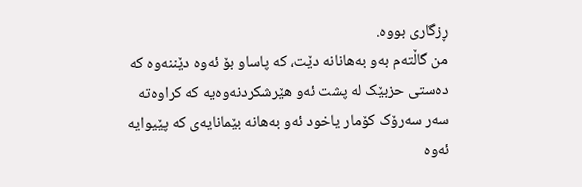ڕزگاری بووە.
من گاڵتەم بەو بەھانانە دێت، کە پاساو بۆ ئەوە دێننەوە کە دەستی حزبێک لە پشت ئەو ھێرشکردنەوەیە کە کراوەتە سەر سەرۆک کۆمار یاخود ئەو بەھانە بێمانایەی کە پێیوایە ئەوە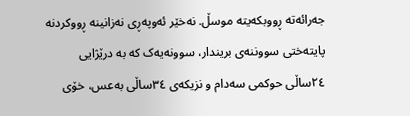جەرائەتە ڕووبکەیتە موسڵ. نەخێر ئەوپەڕی نەزانینە ڕووکردنە پایتەختی سووننەی بریندار، سوونەیەک کە بە درێژایی ٢٤ساڵی حوکمی سەدام و نزیکەی ٣٤ساڵی بەعس، خۆی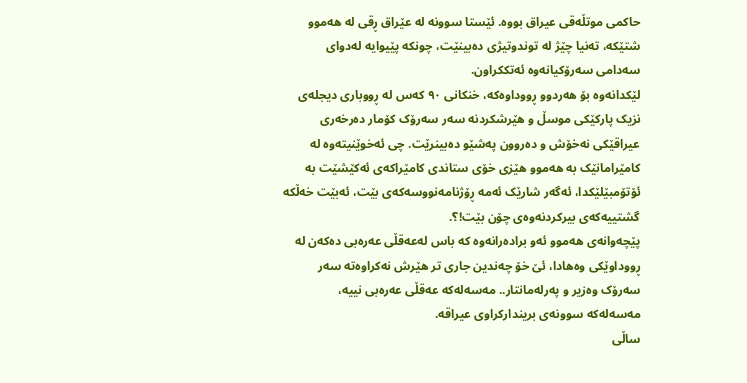حاکمی موتڵەقی عیراق بووە. ئێستا سوونە لە عێراق ڕقی لە ھەموو شتێکە، تەنیا چێژ لە توندوتیژی دەبینێت، چونکە پێیوایە لەدوای سەدامی سەرۆکیانەوە ئەتککراون.
لێکدانەوە بۆ ھەردوو ڕووداوەکە، خنکانی ٩٠ کەس لە ڕووباری دیجلەی نزیک پارکێکی موسڵ و ھێرشکردنە سەر سەرۆک کۆمار دەرخەری عیراقێکی نەخۆش و دەروون پەشێو دەبینرێت. چی ئەخوێنیتەوە لە کامێرامانێک بە ھەموو ھێزی خۆی ستاندی کامێراکەی ئەکێشێت بە ئۆتۆمبێلێکدا، ئەگەر شارێک ئەمە ڕۆژنامەنووسەکەی بێت، ئەبێت خەڵکە گشتییەکەی بیرکردنەوەی چۆن بێت!؟.
پێچەوانەی ھەموو ئەو برادەرانەوە کە باس لەعەقڵی عەرەبی دەکەن لە ڕووداوێکی وەھادا، ئێ خۆ چەندین جاری تر ھێرش نەکراوەتە سەر سەرۆک وەزیر و پەرلەمانتار.. مەسەلەکە عەقڵی عەرەبی نییە، مەسەلەکە سوونەی بریندارکراوی عیراقە.
ساڵی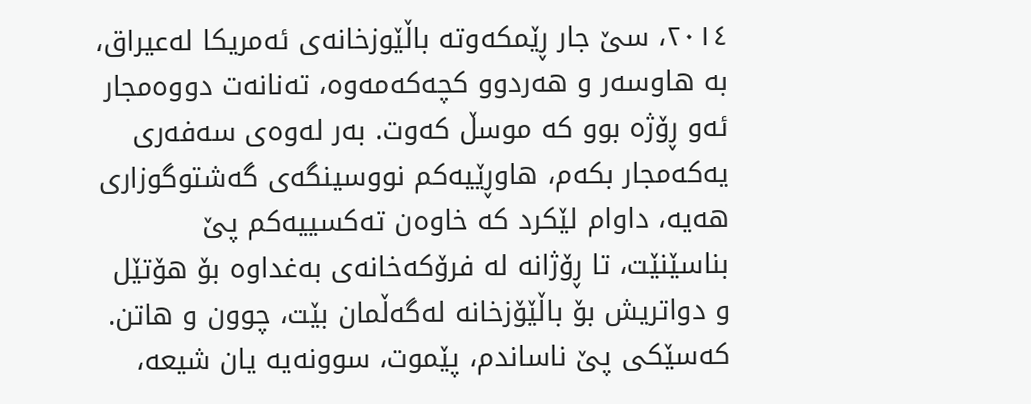٢٠١٤، سێ جار ڕێمکەوتە باڵێوزخانەی ئەمریکا لەعیراق، بە ھاوسەر و ھەردوو کچەکەمەوە، تەنانەت دووەمجار ئەو ڕۆژە بوو کە موسڵ کەوت. بەر لەوەی سەفەری یەکەمجار بکەم، ھاوڕێیەکم نووسینگەی گەشتوگوزاری ھەیە، داوام لێکرد کە خاوەن تەکسییەکم پێ بناسێنێت، تا ڕۆژانە لە فرۆکەخانەی بەغداوە بۆ ھۆتێل و دواتریش بۆ باڵێۆزخانە لەگەڵمان بێت، چوون و ھاتن. کەسێکی پێ ناساندم، پێموت، سوونەیە یان شیعە،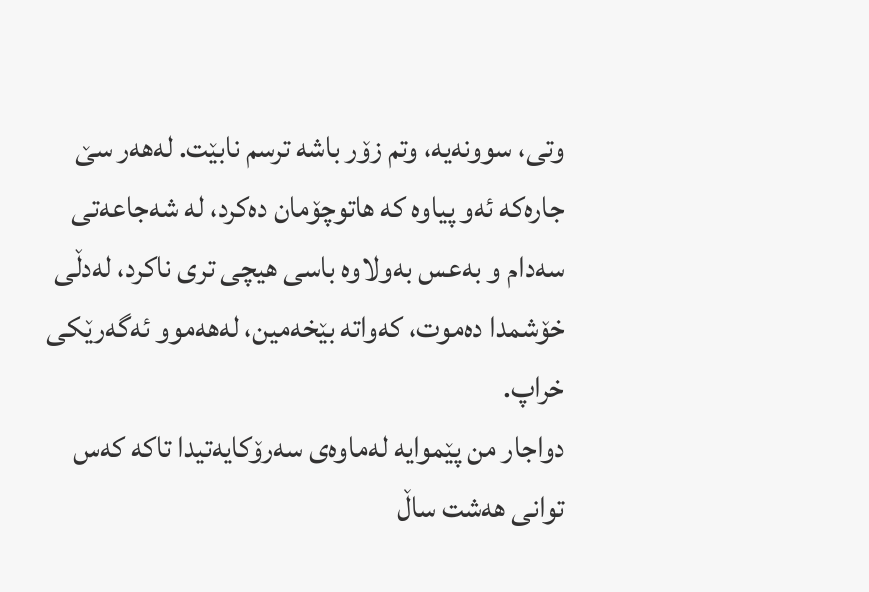وتی، سوونەیە، وتم زۆر باشە ترسم نابێت. لەھەر سێ جارەکە ئەو پیاوە کە ھاتوچۆمان دەکرد، لە شەجاعەتی سەدام و بەعس بەولاوە باسی ھیچی تری ناکرد، لەدڵی خۆشمدا دەموت، کەواتە بێخەمین، لەھەموو ئەگەرێکی خراپ.
دواجار من پێموایە لەماوەی سەرۆکایەتیدا تاکە کەس توانی ھەشت ساڵ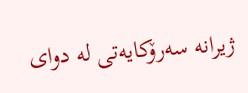ژیرانە سەرۆکایەتی لە دوای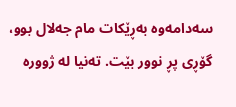سەدامەوە بەڕێکات مام جەلال بوو، گۆڕی پڕ نوور بێت. تەنیا لە ژوورە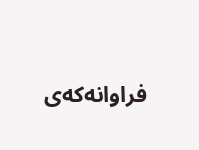فراوانەکەی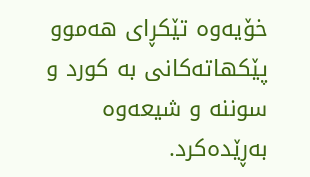خۆیەوە تێکڕای ھەموو پێکھاتەکانی بە کورد و سوننە و شیعەوە بەڕێدەکرد.